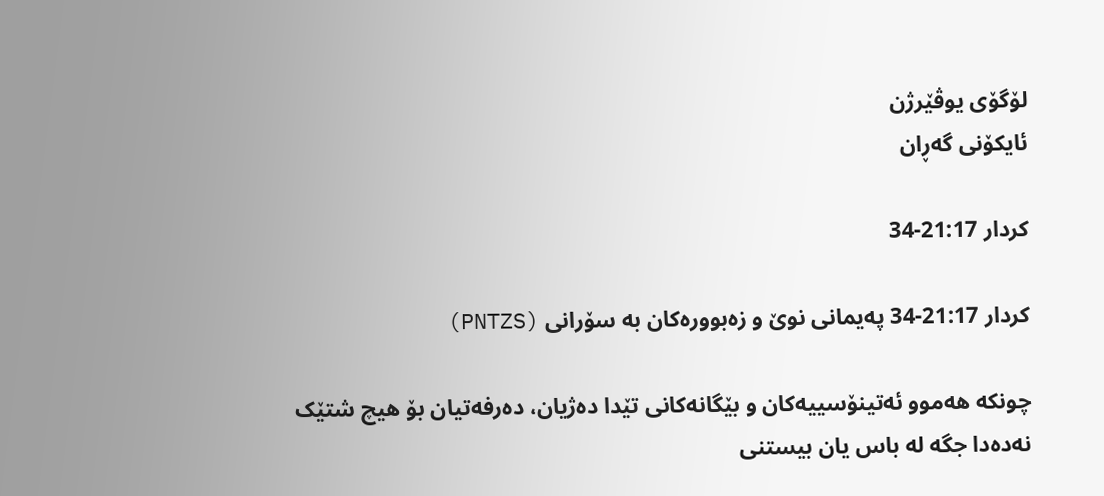لۆگۆی یوڤێرژن
ئایکۆنی گەڕان

کردار 21:17-34

کردار 21:17-34 پەیمانی نوێ و زەبوورەکان بە سۆرانی (PNTZS)

چونكه‌ هه‌موو ئه‌تینۆسییه‌كان و بێگانه‌كانی تێدا ده‌ژیان، ده‌رفه‌تیان بۆ هیچ شتێک نه‌ده‌دا جگه‌ له‌ باس یان بیستنی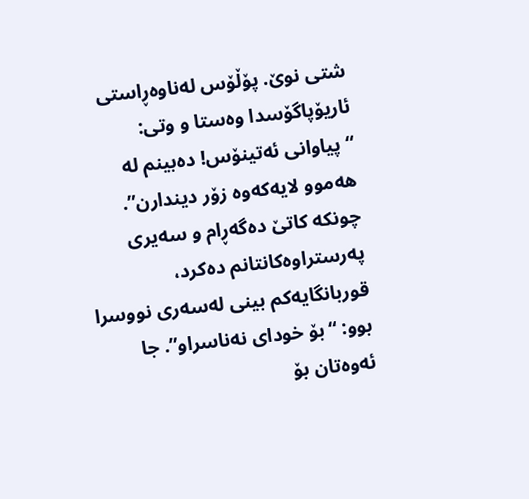شتی نوێ. پۆڵۆس له‌ناوه‌ڕاستی ئاریۆپاگۆسدا وه‌ستا و وتی: “پیاوانی ئه‌تینۆس! ده‌بینم له‌ هه‌موو لایه‌كه‌وه‌ زۆر دیندارن”. چونكه‌ كاتێ ده‌گه‌ڕام و سه‌یری په‌رستراوه‌كانتانم ده‌كرد، قوربانگایه‌كم بینی له‌سه‌ری نووسرا بوو: “بۆ خودای نه‌ناسراو”. جا ئه‌وه‌تان بۆ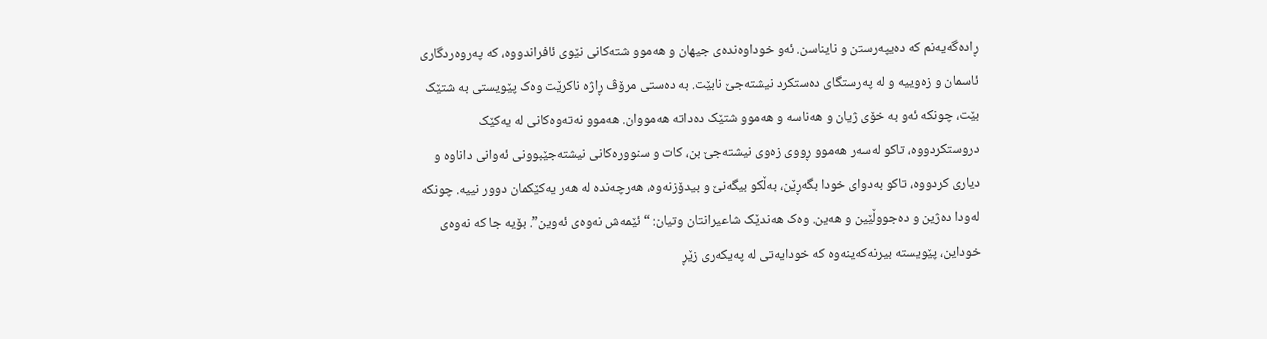ڕاده‌گه‌یه‌نم كه‌ ده‌یپه‌رستن و نایناسن. ئه‌و خوداوه‌نده‌ی جیهان و هه‌موو شته‌كانی نێوی ئافراندووه‌، كه‌ په‌روه‌ردگاری ئاسمان و زه‌وییه‌ و له‌ په‌رستگای ده‌ستكرد نیشته‌جێ نابێت. به‌ ده‌ستی مرۆڤ ڕاژه‌ ناكرێت وه‌ک پێویستی به‌ شتێک بێت، چونكه‌ ئه‌و به‌ خۆی ژیان و هه‌ناسه‌ و هه‌موو شتێک ده‌داته‌ هه‌مووان. هه‌موو نه‌ته‌وه‌كانی له‌ یه‌كێک دروستكردووه‌، تاكو له‌سه‌ر هه‌موو ڕووی زه‌وی نیشته‌جێ بن، كات و سنووره‌كانی نیشته‌جێبوونی ئه‌وانی داناوه‌ و دیاری كردووه‌، تاكو به‌دوای خودا بگه‌ڕێن، به‌ڵكو بیگه‌نێ و بیدۆزنه‌وه‌، هه‌رچه‌نده‌ له‌ هه‌ر یه‌كێكمان دوور نییه‌. چونكه‌ له‌ودا ده‌ژین و ده‌جووڵێین و هه‌ین. وه‌ک هه‌ندێک شاعیرانتان وتیان: “ئێمه‌ش نه‌وه‌ی ئه‌وین”. بۆیه‌ جا كه‌ نه‌وه‌ی خوداین، پێویسته‌ بیرنه‌كه‌ینه‌وه‌ كه‌ خودایه‌تی له‌ په‌یكه‌ری زێڕ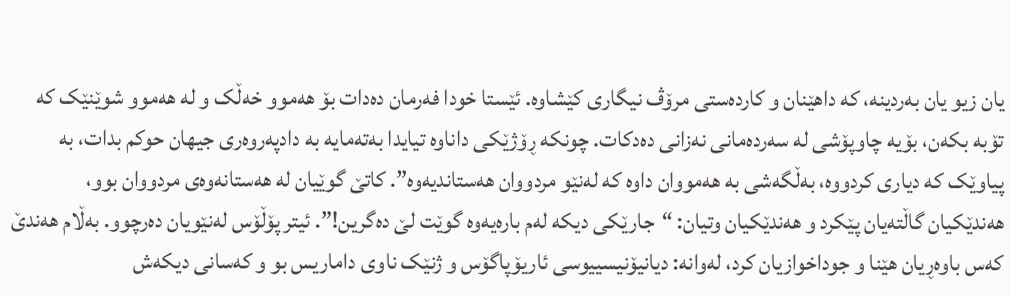یان زیو یان به‌ردینه‌، كه‌ داهێنان و كارده‌ستی مرۆڤ نیگاری كێشاوه‌. ئێستا خودا فه‌رمان ده‌‌دات بۆ هه‌موو خه‌ڵک و له‌ هه‌موو شوێنێک كه‌ تۆبه‌ بكه‌ن، بۆیه‌ چاوپۆشی له‌ سه‌رده‌مانی نه‌زانی ده‌دكات. چونكه‌ ڕۆژێكی داناوه‌ تیایدا به‌ته‌مایه‌ به‌ دادپه‌روه‌ری جیهان حوكم بدات، به‌ پیاوێک كه‌ دیاری كردووه‌، به‌ڵگه‌شی به‌ هه‌مووان داوه‌ كه‌ له‌نێو مردووان هه‌ستاندیه‌وه‌‌”. كاتێ گوێیان له‌ هه‌ستانه‌وه‌ی مردووان بوو، هه‌ندێكیان گاڵته‌یان پێكرد و هه‌ندێكیان وتیان: “جارێكی دیكه‌ له‌م باره‌یه‌وه‌ گوێت لێ ده‌گرین!”. ئیتر پۆڵۆس له‌نێویان ده‌رچوو. به‌ڵام هه‌ندێ كه‌س باوه‌ڕیان هێنا و جوداخوازیان كرد، له‌وانه‌: دیانیۆنیسییوسی ئاریۆپاگۆس و ژنێک ناوی داماریس بو و كه‌سانی دیكه‌ش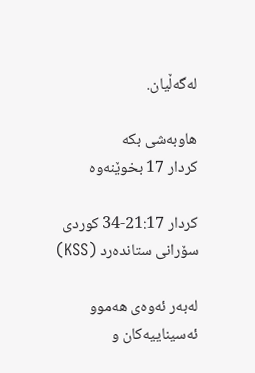له‌گه‌ڵیان.

هاوبەشی بکە
کردار 17 بخوێنەوە

کردار 21:17-34 كوردی سۆرانی ستانده‌رد (KSS)

لەبەر ئەوەی هەموو ئەسیناییەکان و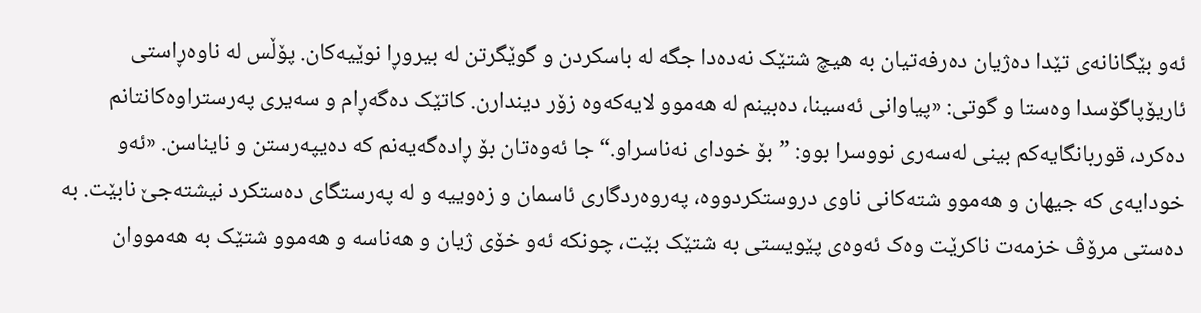ئەو بێگانانەی تێدا دەژیان دەرفەتیان بە هیچ شتێک نەدەدا جگە لە باسکردن و گوێگرتن لە بیروڕا نوێیەکان. پۆڵس لە ناوەڕاستی ئاریۆپاگۆسدا وەستا و گوتی: «پیاوانی ئەسینا، دەبینم لە هەموو لایەکەوە زۆر دیندارن. کاتێک دەگەڕام و سەیری پەرستراوەکانتانم دەکرد، قوربانگایەکم بینی لەسەری نووسرا بوو: ”بۆ خودای نەناسراو.“ جا ئەوەتان بۆ ڕادەگەیەنم کە دەیپەرستن و نایناسن. «ئەو خودایەی کە جیهان و هەموو شتەکانی ناوی دروستکردووە، پەروەردگاری ئاسمان و زەوییە و لە پەرستگای دەستکرد نیشتەجێ نابێت. بە دەستی مرۆڤ خزمەت ناکرێت وەک ئەوەی پێویستی بە شتێک بێت، چونکە ئەو خۆی ژیان و هەناسە و هەموو شتێک بە هەمووان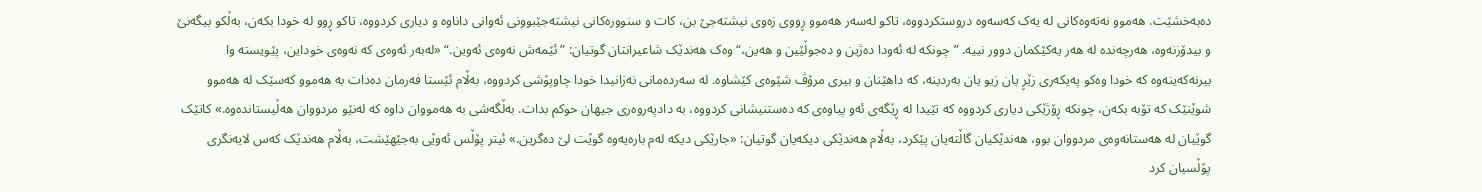دەبەخشێت. هەموو نەتەوەکانی لە یەک کەسەوە دروستکردووە، تاکو لەسەر هەموو ڕووی زەوی نیشتەجێ بن، کات و سنوورەکانی نیشتەجێبوونی ئەوانی داناوە و دیاری کردووە، تاکو ڕوو لە خودا بکەن، بەڵکو بیگەنێ و بیدۆزنەوە، هەرچەندە لە هەر یەکێکمان دوور نییە. ”چونکە لە ئەودا دەژین و دەجوڵێین و هەین،“ وەک هەندێک شاعیرانتان گوتیان: ”ئێمەش نەوەی ئەوین.“ «لەبەر ئەوەی کە نەوەی خوداین، پێویستە وا بیرنەکەینەوە کە خودا وەکو پەیکەری زێڕ یان زیو یان بەردینە، کە داهێنان و بیری مرۆڤ شێوەی کێشاوە. لە سەردەمانی نەزانیدا خودا چاوپۆشی کردووە، بەڵام ئێستا فەرمان دەدات بە هەموو کەسێک لە هەموو شوێنێک کە تۆبە بکەن، چونکە ڕۆژێکی دیاری کردووە کە تێیدا لە ڕێگەی ئەو پیاوەی کە دەستنیشانی کردووە، بە دادپەروەری جیهان حوکم بدات. بەڵگەشی بە هەمووان داوە کە لەنێو مردووان هەڵیستاندەوە.» کاتێک گوێیان لە هەستانەوەی مردووان بوو، هەندێکیان گاڵتەیان پێکرد، بەڵام هەندێکی دیکەیان گوتیان: «جارێکی دیکە لەم بارەیەوە گوێت لێ دەگرین.» ئیتر پۆڵس ئەوێی بەجێهێشت، بەڵام هەندێک کەس لایەنگری پۆڵسیان کرد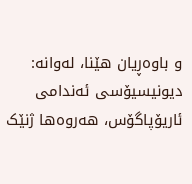و باوەڕیان هێنا، لەوانە: دیونیسیۆسی ئەندامی ئاریۆپاگۆس، هەروەها ژنێک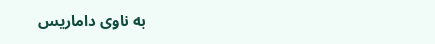بە ناوی داماریس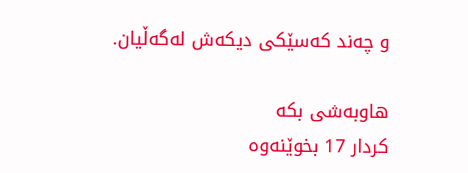و چەند کەسێکی دیکەش لەگەڵیان.

هاوبەشی بکە
کردار 17 بخوێنەوە